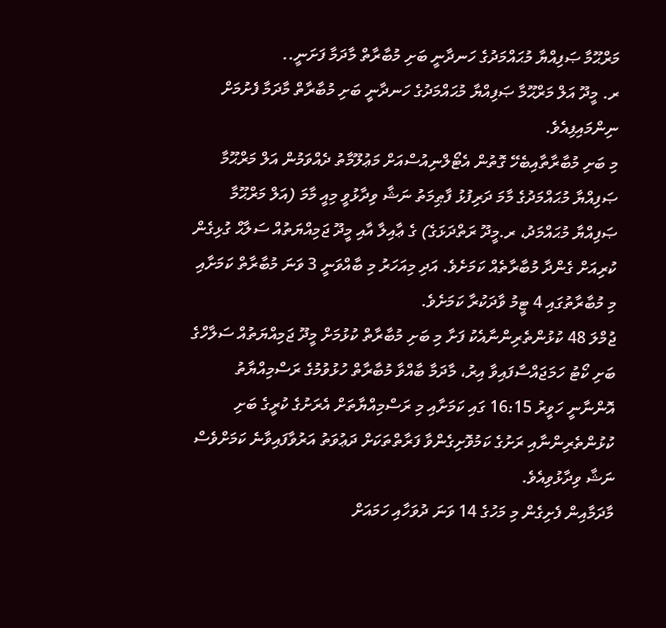މަރްޙޫމާ ޞަފިއްޔާ މުޙައްމަދުގެ ހަނދާނީ ބަށި މުބާރާތް މާދަމާ ފަށަނީ..
ރ. މީދޫ އަލް މަރްޙޫމާ ޞަފިއްޔާ މުޙައްމަދުގެ ހަނދާނީ ބަށި މުބާރާތް މާދަމާ ފެށުމަށް ނިންމައިފިއެވެ.
މި ބަށި މުބާރާތާއިބެހޭ ގޮތުން އެޓޯލްނިއުސްއަށް މަޢުލޫމާތު ދެއްވަމުން އަލް މަރްޙޫމާ ޞަފިއްޔާ މުޙައްމަދުގެ މާމަ ދަރިފުޅު ފާޠިމަތު ނަޝާ ވިދާޅުވީ މިއީ މާމަ (އަލް މަރްޙޫމާ ޞަފިއްޔާ މުޙައްމަދު، ރ.މީދޫ ރަތްދަޅަގެ) ގެ ޢާއިލާ އާއި މީދޫ ޖަމިއްޔަތުއް ސަލާޙް ގުޅިގެން ކުރިއަށް ގެންދާ މުބާރާތެއް ކަމަށެވެ. އަދި މިއަހަރު މި ބާއްވަނީ 3 ވަނަ މުބާރާތް ކަމަށާއި މި މުބާރާތުގައި 4 ޓީމު ވާދަކުރާ ކަމަށެވެ.
ޖުމްލަ 48 ކުޅުންތެރިންނާއެކު ފަށާ މި ބަށި މުބާރާތް ކުޅުމަށް މީދޫ ޖަމިއްޔަތުއް ސަލާހްގެ ބަށި ކޯޓު ހަމަޖައްސާފައިވާ އިރު، މާދަމާ ބާއްވާ މުބާރާތް ހުޅުވުމުގެ ރަސްމިއްޔާތު އޮންނާނީ ހަވީރު 16:15 ގައި ކަމަށާއި މި ރަސްމިއްޔާތަށް އެރަށުގެ ކުރީގެ ބަށި ކުޅުންތެރިންނާއި ރަށުގެ ކަމުވޮށިގެންވާ ފަރާތްތަކަށް ދަޢުވަތު އަރުވާފައިވާނެ ކަމަށްވެސް ނަޝާ ވިދާޅުވިއެވެ.
މާދަމާއިން ފެށިގެން މި މަހުގެ 14 ވަނަ ދުވަހާއި ހަމައަށް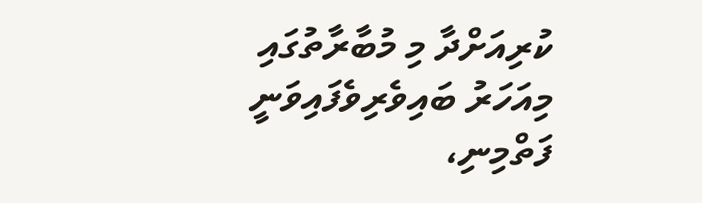ކުރިއަށްދާ މި މުބާރާތުގައި މިއަހަރު ބައިވެރިވެފައިވަނީ ފަތްމިނި،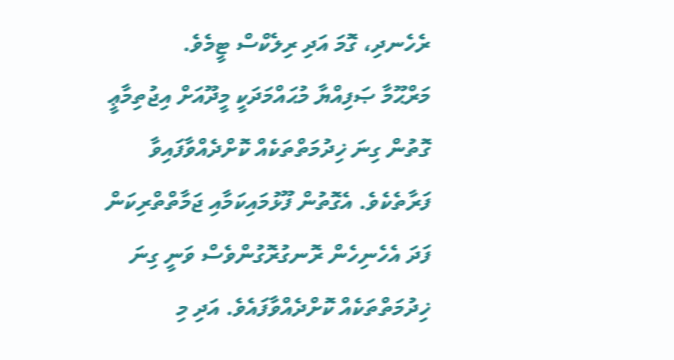ރެހެނދި، ގޮމަ އަދި ރިލެކްސް ޓީމެވެ.
މަރްޙޫމާ ޞަފިއްޔާ މުޙައްމަދަކީ މީދޫއަށް އިޖުތިމާޢީ ގޮތުން ގިނަ ޚިދުމަތްތަކެއް ކޮށްދެއްވާފައިވާ ފަރާތެކެވެ. އެގޮތުން ފޫޅުމައިކަމާއި ޖަމާތްތްރިކަން ފަދަ އެހެނިހެން ރޮނގުރޮގުންވެސް ވަނީ ގިނަ ޚިދުމަތްތަކެއް ކޮށްދެއްވާފައެވެ. އަދި މި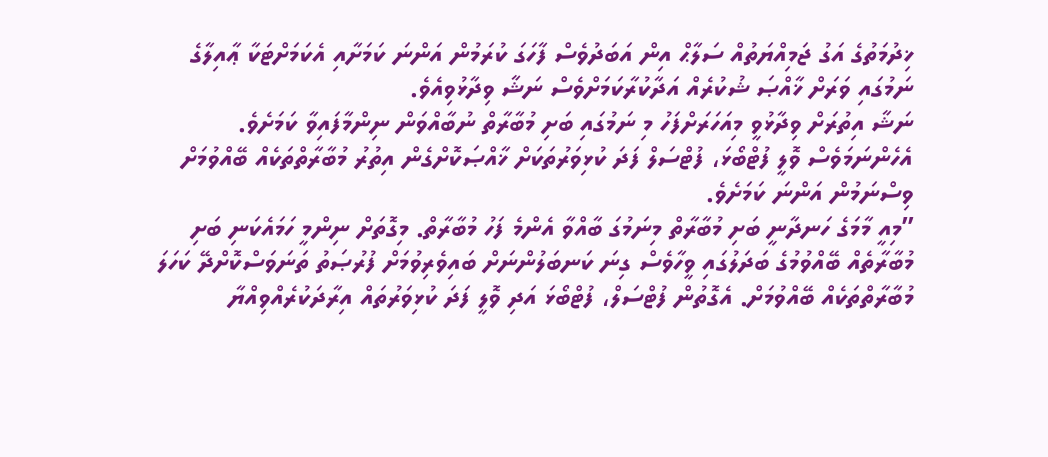ޚިދުމަތުގެ އަގު ޖަމިއްޔަތުއް ސަލާޙް އިން އަބަދުވެސް ފާހަގަ ކުރަމުން އަންނަ ކަމަށާއި އެކަމަށްޓަކާ ޢާއިލާގެ ނަމުގައި ވަރަށް ޚާއްޞަ ޝުކުރެއް އަދާކުރާކަމަށްވެސް ނަޝާ ވިދާޅުވިއެވެ.
ނަޝާ އިތުރަށް ވިދާޅުވީ މިއަހަރަށްފަހު މި ނަމުގައި ބަށި މުބާރާތް ނުބާއްވަން ނިންމާފައިވާ ކަމަށެވެ. އެހެންނަމަވެސް ވޮލީ ފުޓްބޯޅަ، ފުޓްސަލް ފަދަ ކުޅިވަރުތަކަށް ޚާއްޞަކޮށްގެން އިތުރު މުބާރާތްތަކެއް ބޭއްވުމަށް ވިސްނަމުން އަންނަ ކަމަށެވެ.
”މިއީ މާމަގެ ހަނދާނީ ބަށި މުބާރާތް މިނަމުގަ ބާއްވާ އެންމެ ފަހު މުބާރާތް. މިގޮތަށް ނިންމީ ހަމައެކަނި ބަށި މުބާރާތެއް ބޭއްވުމުގެ ބަދަލުގައި ވީހާވެސް ގިނަ ކަނބަލުންނަށް ބައިވެރިވުމަށް ފުރުޞަތު ތަނަވަސްކޮށްދޭ ކަހަލަ މުބާރާތްތަކެއް ބޭއްވުމަށް. އެގޮތުން ފުޓްސަލް، ފުޓްބޯޅަ އަދި ވޮލީ ފަދަ ކުޅިވަރުތައް އިރާދަކުރެއްވިއްޔާ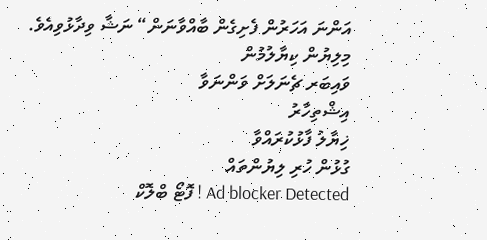އަންނަ އަހަރުން ފެށިގެން ބާއްވާނަން“ ނަޝާ ވިދާޅުވިއެވެ.
މިލިޔުން ކިޔާލުމުން
ވައިބަރ ޗެނަލަށް ވަންނަވާ
އިޝްތިހާރު
ޚިޔާލު ފާޅުކުރައްވާ
ގުޅުން ހުރި ލިޔުންތައް
Ad blocker Detected ! ފޮޓޯ ބްލޮކް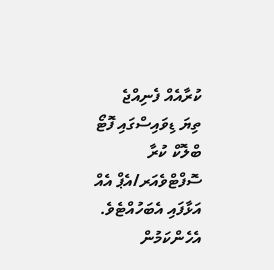ކުރާއެއް ފެނިއްޖެ
ތިޔަ ޑިވައިސްގައި ފޮޓޯ ބްލޮކް ކުރާ ސޮފްޓްވެއަރ/އެޕް އެއް އަޅާފައި އެބަހުއްޓެވެ. އެހެންކަމުން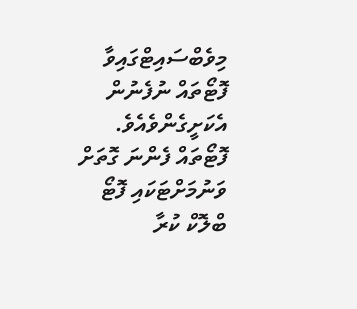މިވެބްސައިޓްގައިވާ ފޮޓޯތައް ނުފެނުން އެކަށީގެންވެއެވެ. ފޮޓޯތައް ފެންނަ ގޮތަށް ވަނުމަށްޓަކައި ފޮޓޯ ބްލޮކް ކުރާ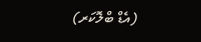(އެޑް ބްލޮކަރ)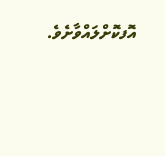އޮފކޮށްލައްވާށެވެ.